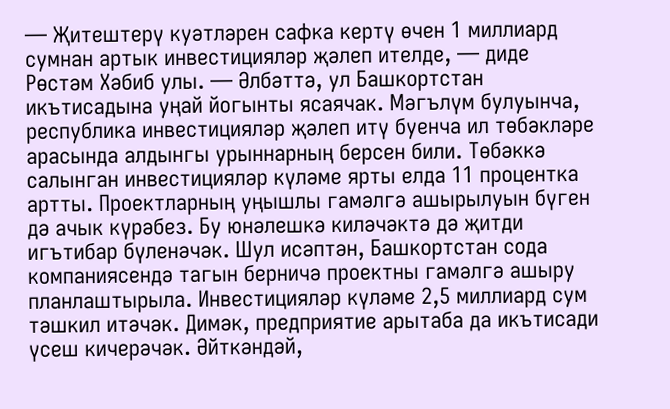— Җитештерү куәтләрен сафка кертү өчен 1 миллиард сумнан артык инвестицияләр җәлеп ителде, — диде Рөстәм Хәбиб улы. — Әлбәттә, ул Башкортстан икътисадына уңай йогынты ясаячак. Мәгълүм булуынча, республика инвестицияләр җәлеп итү буенча ил төбәкләре арасында алдынгы урыннарның берсен били. Төбәккә салынган инвестицияләр күләме ярты елда 11 процентка артты. Проектларның уңышлы гамәлгә ашырылуын бүген дә ачык күрәбез. Бу юнәлешкә киләчәктә дә җитди игътибар бүленәчәк. Шул исәптән, Башкортстан сода компаниясендә тагын берничә проектны гамәлгә ашыру планлаштырыла. Инвестицияләр күләме 2,5 миллиард сум тәшкил итәчәк. Димәк, предприятие арытаба да икътисади үсеш кичерәчәк. Әйткәндәй,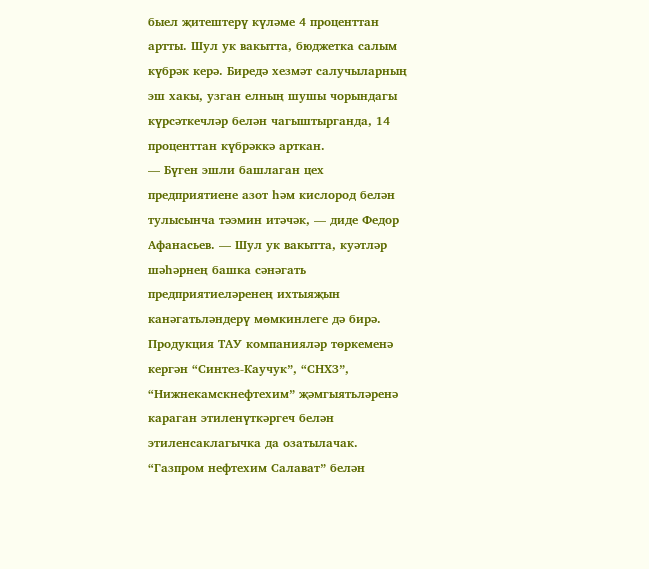быел җитештерү күләме 4 проценттан артты. Шул ук вакытта, бюджетка салым күбрәк керә. Биредә хезмәт салучыларның эш хакы, узган елның шушы чорындагы күрсәткечләр белән чагыштырганда, 14 проценттан күбрәккә арткан.
— Бүген эшли башлаган цех предприятиене азот һәм кислород белән тулысынча тәэмин итәчәк, — диде Федор Афанасьев. — Шул ук вакытта, куәтләр шәһәрнең башка сәнәгать предприятиеләренең ихтыяҗын канәгатьләндерү мөмкинлеге дә бирә. Продукция ТАУ компанияләр төркеменә кергән “Синтез-Каучук”, “СНХЗ”, “Нижнекамскнефтехим” җәмгыятьләренә караган этиленүткәргеч белән этиленсаклагычка да озатылачак. “Газпром нефтехим Салават” белән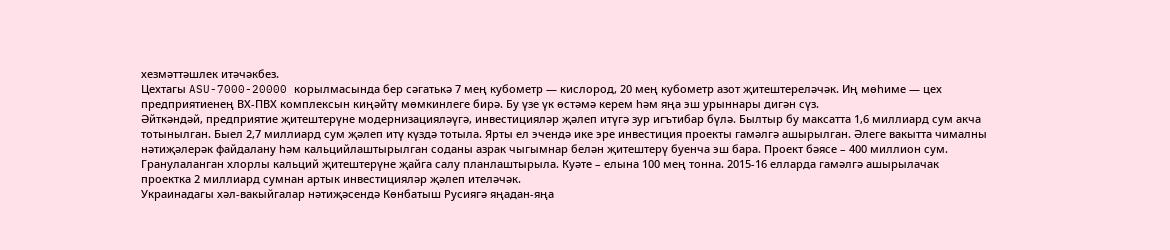хезмәттәшлек итәчәкбез.
Цехтагы ASU-7000-20000 корылмасында бер сәгатькә 7 мең кубометр — кислород, 20 мең кубометр азот җитештереләчәк. Иң мөһиме — цех предприятиенең ВХ-ПВХ комплексын киңәйтү мөмкинлеге бирә. Бу үзе үк өстәмә керем һәм яңа эш урыннары дигән сүз.
Әйткәндәй, предприятие җитештерүне модернизацияләүгә, инвестицияләр җәлеп итүгә зур игътибар бүлә. Былтыр бу максатта 1,6 миллиард сум акча тотынылган. Быел 2,7 миллиард сум җәлеп итү күздә тотыла. Ярты ел эчендә ике эре инвестиция проекты гамәлгә ашырылган. Әлеге вакытта чималны нәтиҗәлерәк файдалану һәм кальцийлаштырылган соданы азрак чыгымнар белән җитештерү буенча эш бара. Проект бәясе – 400 миллион сум. Гранулаланган хлорлы кальций җитештерүне җайга салу планлаштырыла. Куәте – елына 100 мең тонна. 2015-16 елларда гамәлгә ашырылачак проектка 2 миллиард сумнан артык инвестицияләр җәлеп ителәчәк.
Украинадагы хәл-вакыйгалар нәтиҗәсендә Көнбатыш Русиягә яңадан-яңа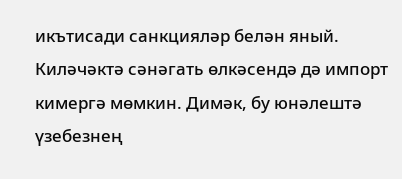икътисади санкцияләр белән яный. Киләчәктә сәнәгать өлкәсендә дә импорт кимергә мөмкин. Димәк, бу юнәлештә үзебезнең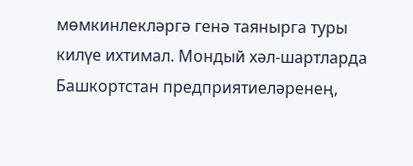мөмкинлекләргә генә таянырга туры килүе ихтимал. Мондый хәл-шартларда Башкортстан предприятиеләренең,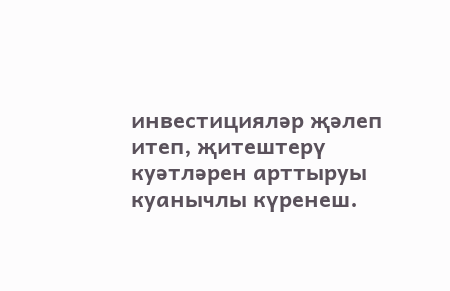инвестицияләр җәлеп итеп, җитештерү куәтләрен арттыруы куанычлы күренеш.